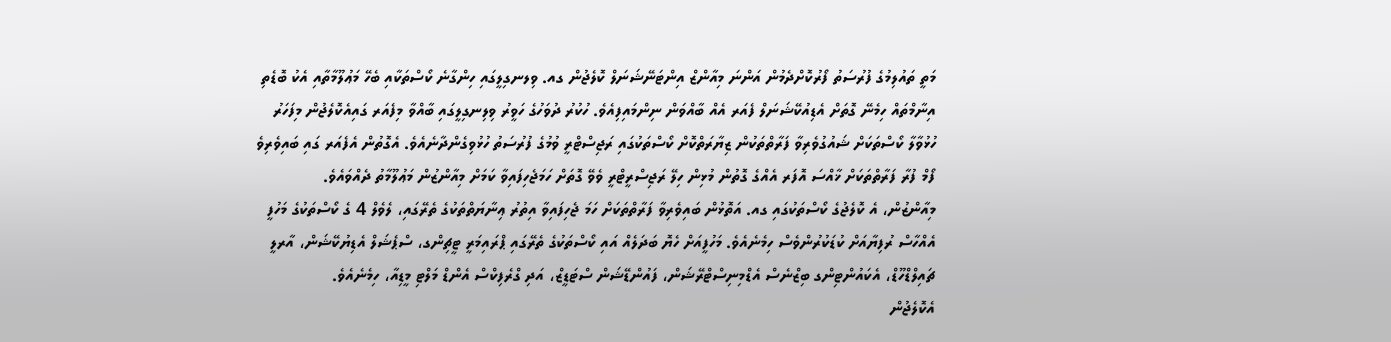މަތީ ތައުލިމުގެ ފުރުސަތު ފޯރުކޮށްދެމުން އަންނަ މިއާންޒް އިންޓަނޭޝަނަލް ކޮލެޖުން ގއ. ވިލނގިލީގައި ހިންގާނެ ކޯސްތަކާއި ބެހޭ މަޢުލޫމާތާއި އެކު ބޮޑެތި އިނާމްތައް ހިމެނޭ ގޮތަށް އެޑިއުކޭޝަނަލް ފެއަރ އެއް ބާއްވަން ނިންމައިފިއެވެ. ހުކުރު ދުވަހުގެ ހަވީރު ވިލިނގިލީގައި ބާއްވާ މިފެއަރ ގައިއެކޮލެޖުން މިފަހަރު ހުޅުވާލާ ކޯސްތަކަށް ޝައުގުވެރިވާ ފަރާތްތަކުން ޒިޔާރަތްކޮށް ކޯސްތަކުގައި ރަޖިސްޓްރީ ވުމުގެ ފުރުސަތު ހުޅުވިގެންދާނެއެވެ. އެގޮތުން އެފެއަރ ގައި ބައިވެރިވެ ފޯމް ފުރާ ފަރާތްތަކަށް ޚާއްސަ އޮފަރ އެއްގެ ގޮތުން މުޅިން ހިލޭ ރަޖިސްރީޓްރީ ވެވޭ ގޮތަށް ހަމަޖެހިފައިވާ ކަމަށް މިއާންޒުން މަޢުލޫމާތު ދެއްވައެވެ.
މިއާންޒުން، އެ ކޮލެޖުގެ ކޯސްތަކުގައި ގއ. އަތޮޅުން ބައިވެރިވާ ފަރާތްތަކަށް ހަމަ ޖެހިފައިވާ އިތުރު ޢިނާޔަތްތަކުގެ ތެރޭގައި، ލެވެލް 4 ގެ ކޯސްތަކުގެ މަހުފީ އެއްހާސް ރުފިޔާއަށް ކުޑަކުރުންވެސް ހިމެނެއެވެ. މަހުފީއަށް ހެޔޮ ބަދަލެއް އައި ކޯސްތަކުގެ ތެރޭގައި ޕްރައިމަރީ ޓީޗިންގ، ސްޕެޝަލް އެޑިޔުކޭޝަން، އާރލީ ޗައިލްޑްހޫޑް، އެކައުންޓިންގ ބިޒްނެސް އެޑްމިނިސްޓްރޭޝަން، ފައުންޑޭޝަން ސްޓަޑީޒް، އަދި ގްރެފިކްސް އެންޑް މަލްޓި މީޑިއާ، ހިމެނެއެވެ.
އެކޮލެޖުން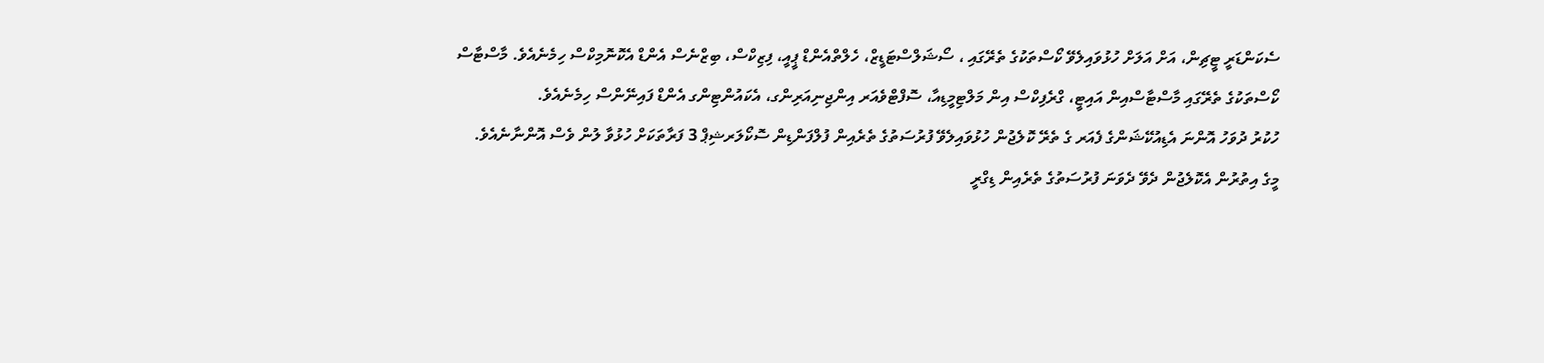ސެކަންޑަރީ ޓީޗިން، އަށް އަލަށް ހުޅުވައިލެވޭ ކޯސްތަކުގެ ތެރޭގައި ، ސޯޝަލްސްޓަޑީޒް، ހެލްތްއެންޑް ޕީއީ، ފިޒިކްސް، ބިޒްނެސް އެންޑް އެކޮނޮމިކްސް ހިމެނެއެވެ. މާސްޓާސް ކޯސްތަކުގެ ތެރޭގައި މާސްޓާސްއިން އައިޓީ، ގްރެފިކްސް އިން މަލްޓިމީޑިއާ، ސޮފްޓްވެއަރ އިންޖިނިއަރިންގ، އެކައުންޓިންގ އެންޑް ފައިނޭންސް ހިމެނެއެވެ.
ހުކުރު ދުވަހު އޮންނަ އެޑިއުކޭޝަންގެ ފެއަރ ގެ ތެރޭ ކޮލެޖުން ހުޅުވައިލެވޭ ފުރުސަތުގެ ތެރެއިން ފުލްފަންޑިން ސޮކޯލަރޝިޕް 3 ފަރާތަކަށް ހުޅުވާ ލުން ވެސް އޮންނާނެއެވެ.
މީގެ އިތުރުން އެކޮލެޖުން ދެވޭ ދެވަނަ ފުރުސަތުގެ ތެރެއިން ޑިގްރީ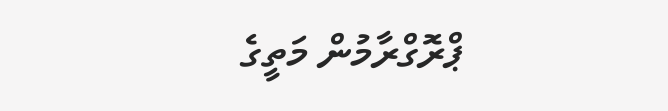ޕްރޮގްރާމުން މަތީގެ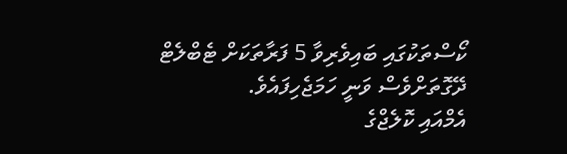ކޯސްތަކުގައި ބައިވެރިވާ 5 ފަރާތަކަށް ޓެބްލެޓް ދޭގޮތަށްވެސް ވަނީ ހަމަޖެހިފައެވެ.
އެމްއައި ކޮލެޖްގެ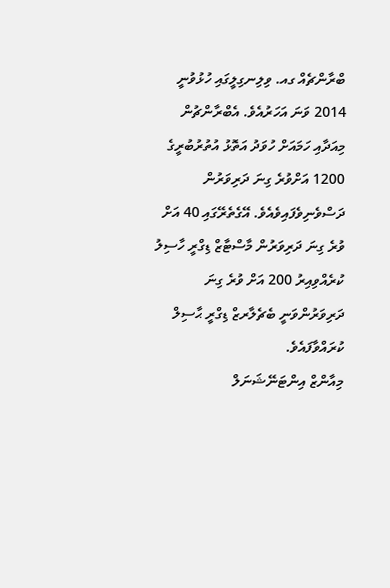ބްރާންޗެއް ގއ. ވިލިނގިލީގައި ހުޅުވުނީ 2014 ވަނަ އަހަރުއެވެ. އެބްރާންޗުން މިއަދާއި ހަމައަށް ހުވަދު އަތޮޅު އުތުރުބުރީގެ 1200 އަށްވުރެ ގިނަ ދަރިވަރުން ދަސްވެނިވެފައިވެއެވެ. އޭގެތެރޭގައި 40 އަށް ވުރެ ގިނަ ދަރިވަރުން މާސްޓާޒް ޑިގްރީ ހާސިލު ކުރެއްވިއިރު 200 އަށް ވުރެ ގިނަ ދަރިވަރުންވަނީ ބެޗެލާރޒް ޑިގްރީ ޙާސިލް ކުރައްވާފައެވެ.
މިއާންޒް އިންޓަނޭޝަނަލް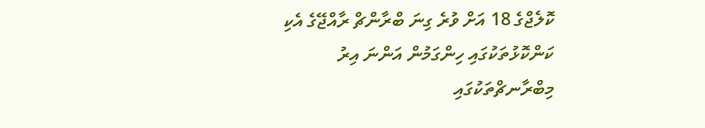ކޮލެޖްގެ 18 އަށް ވުރެ ގިނަ ބްރާންޗް ރާއްޖޭގެ އެކި ކަންކޮޅުތަކުގައި ހިންގަމުން އަންނަ އިރު މިބްރާނޗްތަކުގައި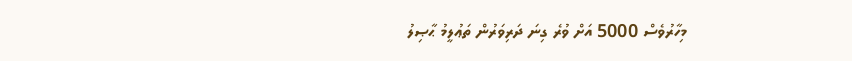މިހާރުވެސް 5000 އަށް ވުރެ ގިނަ ދަރިވަރުން ތަޢުލީމު ޙާޞިލު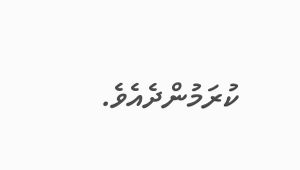ކުރަމުންދެއެވެ.